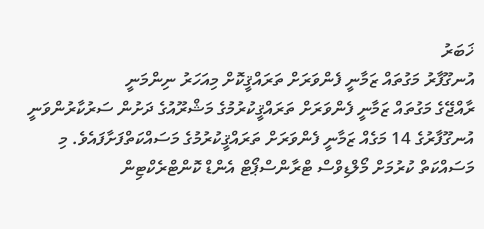ޚަބަރު
އުނގޫފާރު މަގުތައް ޒަމާނީ ފެންވަރަށް ތަރައްޤީކޮށް މިއަހަރު ނިންމަނީ
ރާއްޖޭގެ މަގުތައް ޒަމާނީ ފެންވަރަށް ތަރައްޤީކުރުމުގެ މަޝްރޫއުގެ ދަށުން ސަރުކާރުންވަނީ އުނގޫފާރުގެ 14 މަގެއް ޒަމާނީ ފެންވަރަށް ތަރައްޤީކުރުމުގެ މަސައްކަތްފަށާފައެވެ. މި މަސައްކަތް ކުރުމަށް މޯލްޑިވްސް ޓްރާންސްޕޯޓް އެންޑް ކޮންޓްރެކްޓިން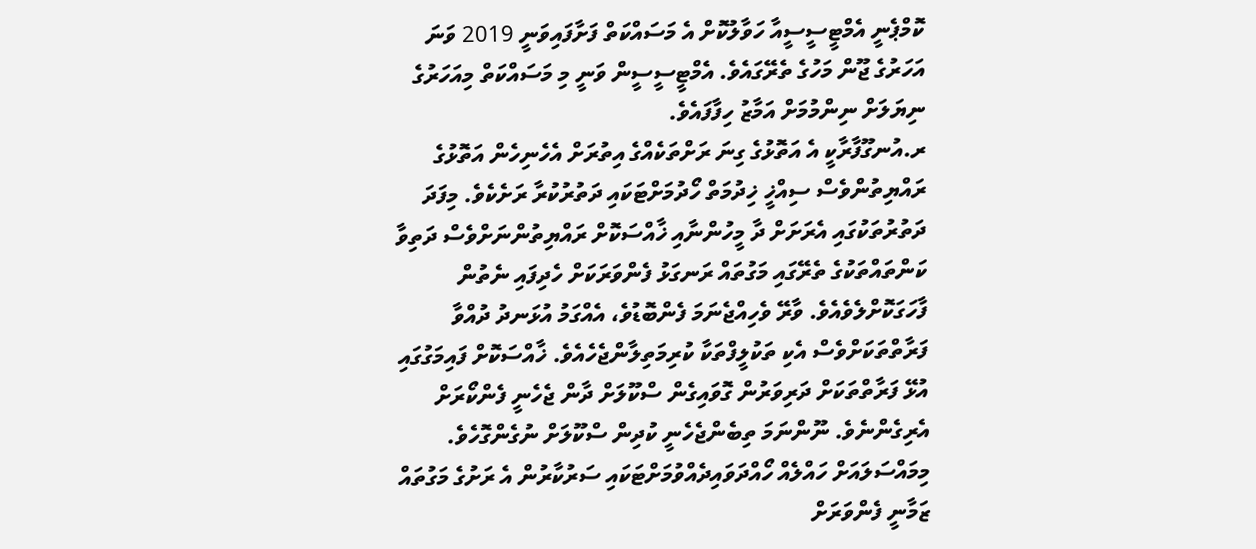ކޮމްޕެނީ އެމްޓީސީސީއާ ހަވާލުކޮށް އެ މަސައްކަތް ފަށާފައިވަނީ 2019 ވަނަ އަހަރުގެ ޖޫން މަހުގެ ތެރޭގައެވެ. އެމްޓީސީސީން ވަނީ މި މަސައްކަތް މިއަހަރުގެ ނިޔަލަށް ނިންމުމަށް އަމާޒު ހިފާފައެވެ.
ރ.އުނގޫފާރާކީ އެ އަތޮޅުގެ ގިނަ ރަށްތަކެއްގެ އިތުރަށް އެހެނިހެން އަތޮޅުގެ ރައްޔިތުންވެސް ސިއްޚީ ޚިދުމަތް ހޯދުމަށްޓަކައި ދަތުރުކުރާ ރަށެކެވެ. މިފަދަ ދަތުރުތަކުގައި އެރަށަށް ދާ މީހުންނާއި ޚާއްސަކޮށް ރައްޔިތުންނަށްވެސް ދަތިވާ ކަންތައްތަކުގެ ތެރޭގައި މަގުތައް ރަނގަޅު ފެންވަރަކަށް ހެދިފައި ނެތުން ފާހަގަކޮށްލެވެއެވެ. ވާރޭ ވެހިއްޖެނަމަ ފެންބޮޑުވެ، އެއްގަމު އުޅަނދު ދުއްވާ ފަރާތްތަކަށްވެސް އެކި ތަކުލީފްތަކާ ކުރިމަތިލާންޖެހެއެވެ. ޚާއްސަކޮށް ފައިމަގުގައި އުޅޭ ފަރާތްތަކަށް ދަރިވަރުން ގޮވައިގެން ސްކޫލަށް ދާން ޖެހެނީ ފެންކޯރަށް އެރިގެންނެވެ. ނޫންނަމަ ތިބެންޖެހެނީ ކުދިން ސްކޫލަށް ނުގެންގޮހެވެ. މިމައްސަލައަށް ހައްލެއް ހޯއްދަވައިދެއްވުމަށްޓަކައި ސަރުކާރުން އެ ރަށުގެ މަގުތައް ޒަމާނީ ފެންވަރަށް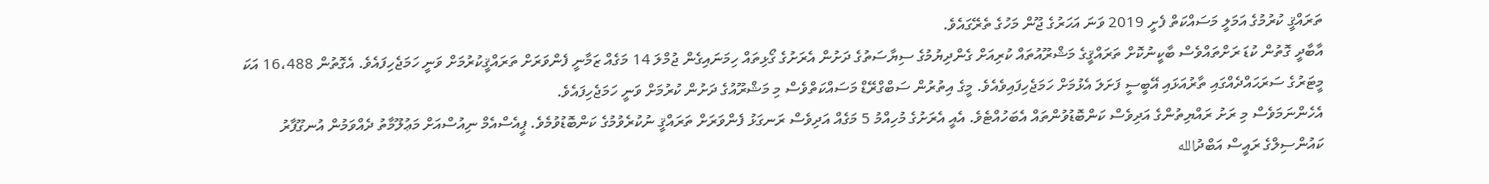ތަރައްޤީ ކުރުމުގެ އަމަލީ މަސައްކަތް ފެށީ 2019 ވަނަ އަހަރުގެ ޖޫން މަހުގެ ތެރޭގައެވެ.
އާބާދީ ގޮތުން ކުޑަ ރަށްތައްވެސް ބާކީނުކޮށް ތަރައްޤީގެ މަޝްރޫއުތައް ކުރިއަށް ގެންދިޔުމުގެ ސިޔާސަތުގެ ދަށުން އެރަށުގެ ގޯޅިތައް ހިމަނައިގެން ޖުމްލަ 14 މަގެއް ޒަމާނީ ފެންވަރަށް ތަރައްޤީކުރުމަށް ވަނީ ހަމަޖެހިފައެވެ. އެގޮތުން 16،488 އަކަ މީޓަރުގެ ސަރަޙައްދެއްގައި ތާރުއަޅައި އޭބީސީ ފަށަލަ އެޅުމަށް ހަމަޖެހިފައިވެއެވެ. މީގެ އިތުރުން ސަބްގްރޭޑް މަސައްކަތްވެސް މި މަޝްރޫއުގެ ދަށުން ކުރުމަށް ވަނީ ހަމަޖެހިފައެވެ.
އެހެންނަމަވެސް މި ރަށު ރައްޔިތުންގެ އަދިވެސް ކަންބޮޑުވުންތައް އެބަހުއްޓެވެ. އެއީ އެރަށުގެ މުހިއްމު 5 މަގެއް އަދިވެސް ރަނގަޅު ފެންވަރަށް ތަރައްޤީ ނުކުރެވުމުގެ ކަންބޮޑުވުމެވެ. ޕީއެސްއެމް ނިއުސްއަށް މަޢުލޫމާތު ދެއްވަމުން އުނގޫފާރު ކައުންސިލްގެ ރައީސް އަބްދުالله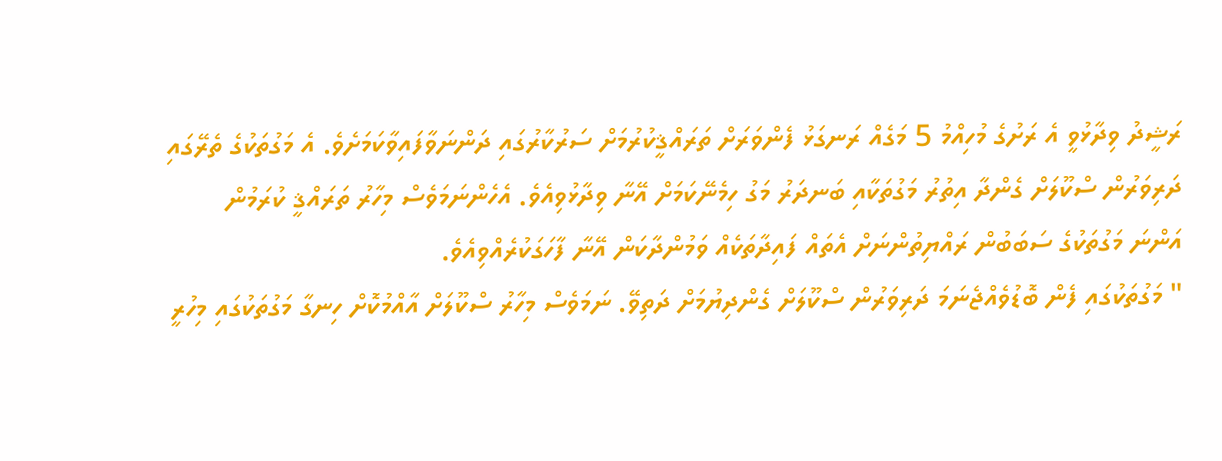ރަޝީދު ވިދާޅުވީ އެ ރަށުގެ މުހިއްމު 5 މަގެއް ރަނގަޅު ފެންވަރަށް ތަރައްޤީކުރުމަށް ސަރުކާރުގައި ދަންނަވާފައިވާކަމަށެވެ. އެ މަގުތަކުގެ ތެރޭގައި ދަރިވަރުން ސްކޫލަށް ގެންދާ އިތުރު މަގުތަކާއި ބަނދަރު މަގު ހިމެނޭކަމަށް އޭނާ ވިދާޅުވިއެވެ. އެހެންނަމަވެސް މިހާރު ތަރައްޤީ ކުރަމުން އަންނަ މަގުތަކުގެ ސަބަބުން ރައްޔިތުންނަށް އެތައް ފައިދާތަކެއް ވަމުންދާކަން އޭނާ ފާހަގަކުރެއްވިއެވެ.
" މަގުތަކުގައި ފެން ބޮޑުވެއްޖެނަމަ ދަރިވަރުން ސްކޫލަށް ގެންދިޔުމަށް ދަތިވޭ. ނަމަވެސް މިހާރު ސްކޫލަށް އާއްމުކޮށް ހިނގާ މަގުތަކުގައި މިހުރީ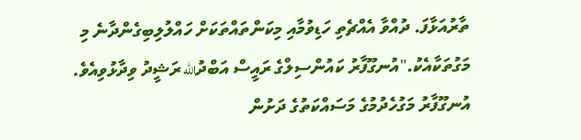ތާރުއަޅާފަ. ދުއްވާ އެއްޗެތި ހަޑިވުމާއި މިކަންތައްތަކަށް ހައްލުލިބިގެންދާނެ މި މަގުތަކާއެކު."އުނގޫފާރު ކައުންސިލްގެ ރައީސް އަބްދުالله ރަޝީދު ވިދާޅުވިއެވެ.
އުނގޫފާރު މަގުހެދުމުގެ މަސައްކަތުގެ ދަށުން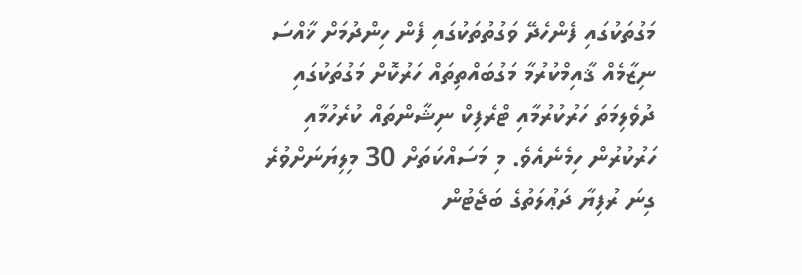މަގުތަކުގައި ފެންހެދޭ ވަގުތުތަކުގައި ފެން ހިންދުމަށް ޚާއްސަ ނިޒާމެއް ޤާއިމްކުރުމާ މަގުބައްތިތައް ހަރުކޮށް މަގުތަކުގައި ދުވެލިމަތަ ހަރުކުރުމާއި ޓްރެފިކް ނިޝާންތައް ކުރެހުމާއި ހަރުކުރުން ހިމެނެއެވެ. މި މަސައްކަތަށް 30 މިލިޔަނަށްވުރެ ގިނަ ރުފިޔާ ދަޢުލަތުގެ ބަޖެޓުން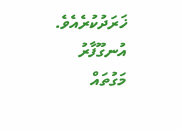ޚަރަދުކުރެއެވެ. އުނގޫފާރު މަގުތައް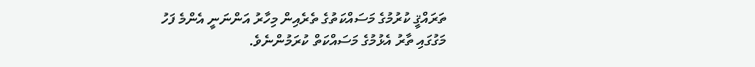ތަރައްޤީ ކުރުމުގެ މަސައްކަތުގެ ތެރެއިން މިހާރު އަންނަނީ އެންމެ ފަހު މަގުގައި ތާރު އެޅުމުގެ މަސައްކަތް ކުރަމުންނެވެ.